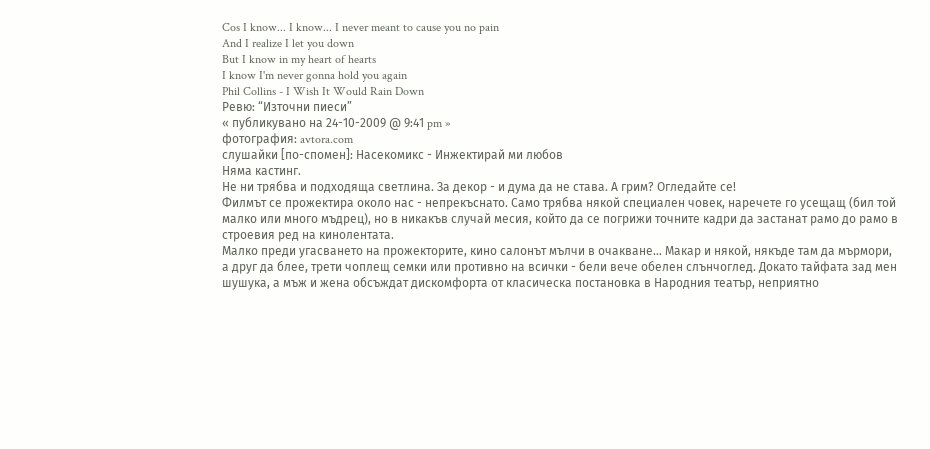Cos I know... I know... I never meant to cause you no pain
And I realize I let you down
But I know in my heart of hearts
I know I'm never gonna hold you again
Phil Collins - I Wish It Would Rain Down
Ревю: “Източни пиеси”
« публикувано на 24-10-2009 @ 9:41 pm »
фотография: avtora.com
слушайки [по-спомен]: Насекомикс - Инжектирай ми любов
Няма кастинг.
Не ни трябва и подходяща светлина. За декор - и дума да не става. А грим? Огледайте се!
Филмът се прожектира около нас - непрекъснато. Само трябва някой специален човек, наречете го усещащ (бил той малко или много мъдрец), но в никакъв случай месия, който да се погрижи точните кадри да застанат рамо до рамо в строевия ред на кинолентата.
Малко преди угасването на прожекторите, кино салонът мълчи в очакване… Макар и някой, някъде там да мърмори, а друг да блее, трети чоплещ семки или противно на всички - бели вече обелен слънчоглед. Докато тайфата зад мен шушука, а мъж и жена обсъждат дискомфорта от класическа постановка в Народния театър, неприятно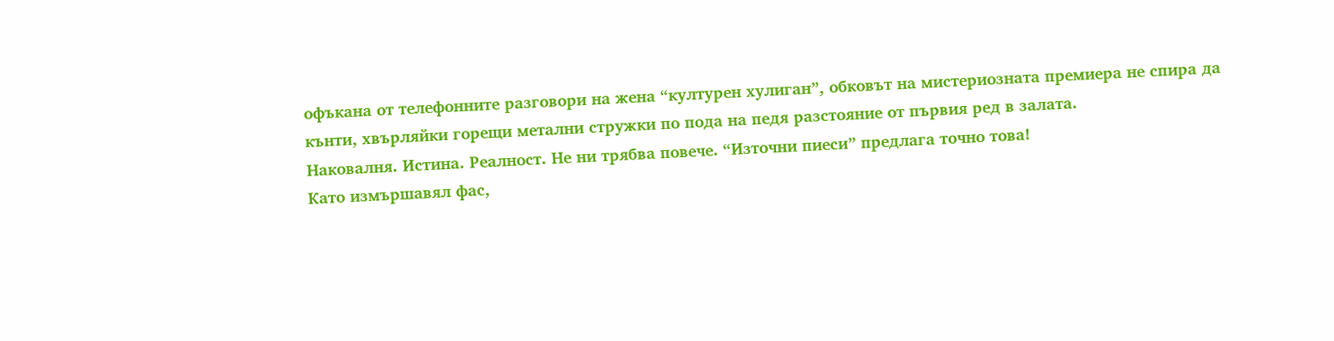офъкана от телефонните разговори на жена “културен хулиган”, обковът на мистериозната премиера не спира да кънти, хвърляйки горещи метални стружки по пода на педя разстояние от първия ред в залата.
Наковалня. Истина. Реалност. Не ни трябва повече. “Източни пиеси” предлага точно това!
Като измършавял фас,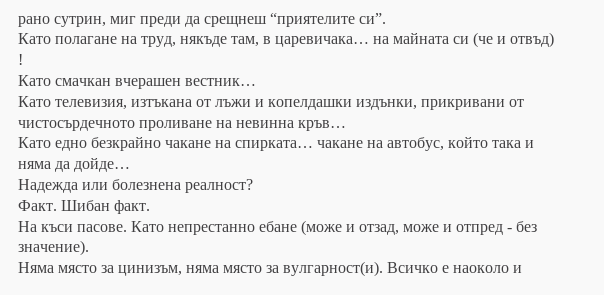рано сутрин, миг преди да срещнеш “приятелите си”.
Като полагане на труд, някъде там, в царевичака… на майната си (че и отвъд) !
Като смачкан вчерашен вестник…
Като телевизия, изтъкана от лъжи и копелдашки издънки, прикривани от чистосърдечното проливане на невинна кръв…
Като едно безкрайно чакане на спирката… чакане на автобус, който така и няма да дойде…
Надежда или болезнена реалност?
Факт. Шибан факт.
На къси пасове. Като непрестанно ебане (може и отзад, може и отпред - без значение).
Няма място за цинизъм, няма място за вулгарност(и). Всичко е наоколо и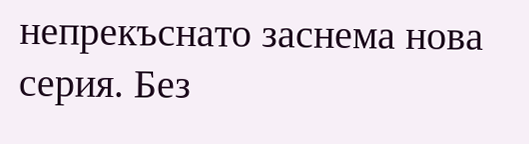непрекъснато заснема нова серия. Без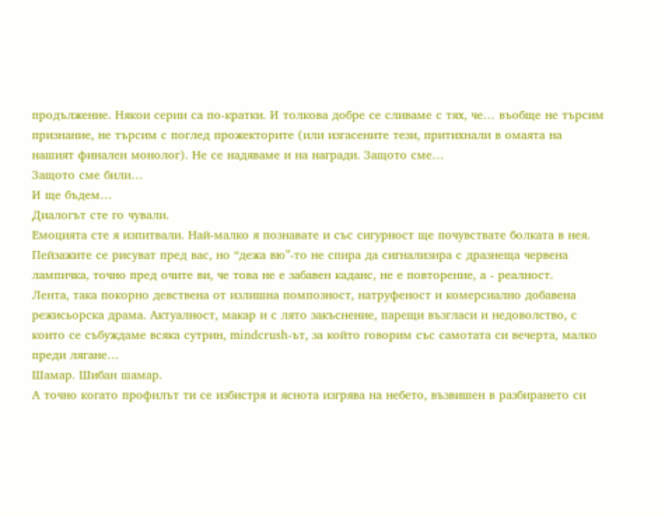продължение. Някои серии са по-кратки. И толкова добре се сливаме с тях, че… въобще не търсим признание, не търсим с поглед прожекторите (или изгасените тези, притихнали в омаята на нашият финален монолог). Не се надяваме и на награди. Защото сме…
Защото сме били…
И ще бъдем…
Диалогът сте го чували.
Емоцията сте я изпитвали. Най-малко я познавате и със сигурност ще почувствате болката в нея.
Пейзажите се рисуват пред вас, но “дежа вю”-то не спира да сигнализира с дразнеща червена лампичка, точно пред очите ви, че това не е забавен каданс, не е повторение, а - реалност.
Лента, така покорно девствена от излишна помпозност, натруфеност и комерсиално добавена режисьорска драма. Актуалност, макар и с лято закъснение, парещи възгласи и недоволство, с които се събуждаме всяка сутрин, mindcrush-ът, за който говорим със самотата си вечерта, малко преди лягане…
Шамар. Шибан шамар.
А точно когато профилът ти се избистря и яснота изгрява на небето, възвишен в разбирането си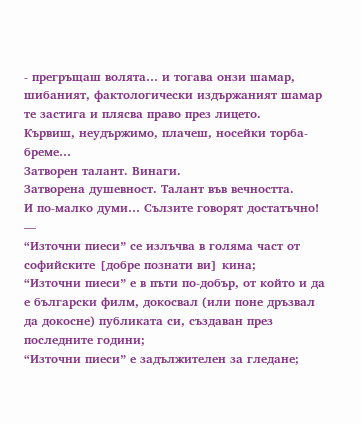- прегръщаш волята… и тогава онзи шамар, шибаният, фактологически издържаният шамар те застига и плясва право през лицето.
Кървиш, неудържимо, плачеш, носейки торба-бреме…
Затворен талант. Винаги.
Затворена душевност. Талант във вечността.
И по-малко думи… Сълзите говорят достатъчно!
—
“Източни пиеси” се излъчва в голяма част от софийските [добре познати ви] кина;
“Източни пиеси” е в пъти по-добър, от който и да е български филм, докосвал (или поне дръзвал да докосне) публиката си, създаван през последните години;
“Източни пиеси” е задължителен за гледане;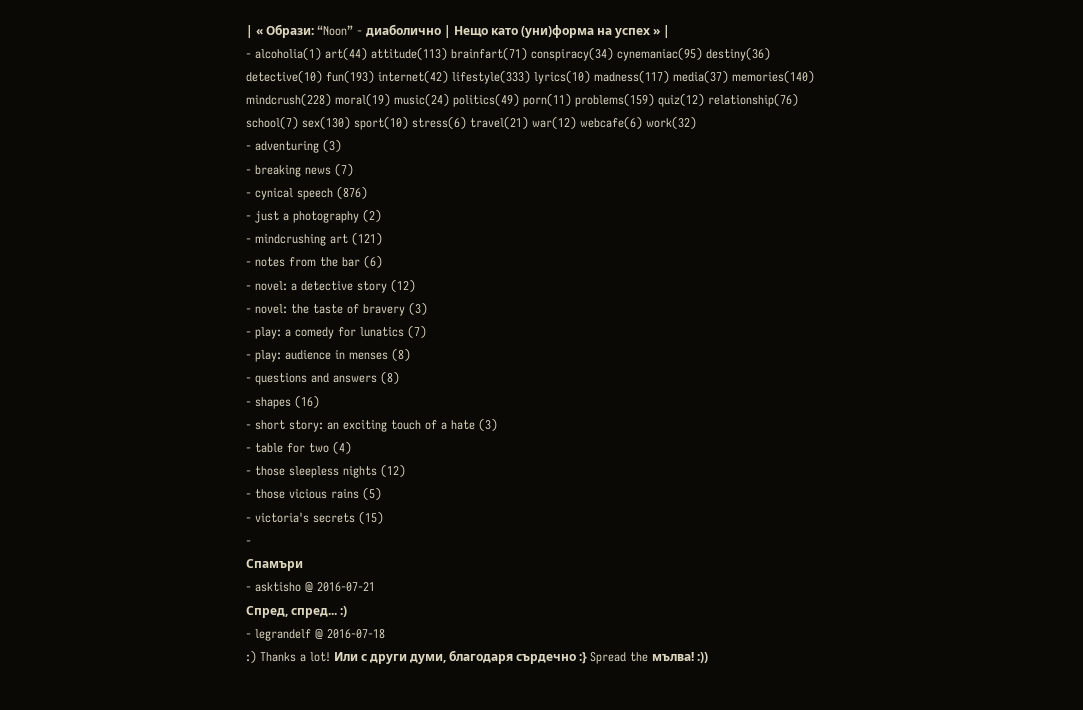| « Образи: “Noon” - диаболично | Нещо като (уни)форма на успех » |
- alcoholia(1) art(44) attitude(113) brainfart(71) conspiracy(34) cynemaniac(95) destiny(36) detective(10) fun(193) internet(42) lifestyle(333) lyrics(10) madness(117) media(37) memories(140) mindcrush(228) moral(19) music(24) politics(49) porn(11) problems(159) quiz(12) relationship(76) school(7) sex(130) sport(10) stress(6) travel(21) war(12) webcafe(6) work(32)
- adventuring (3)
- breaking news (7)
- cynical speech (876)
- just a photography (2)
- mindcrushing art (121)
- notes from the bar (6)
- novel: a detective story (12)
- novel: the taste of bravery (3)
- play: a comedy for lunatics (7)
- play: audience in menses (8)
- questions and answers (8)
- shapes (16)
- short story: an exciting touch of a hate (3)
- table for two (4)
- those sleepless nights (12)
- those vicious rains (5)
- victoria's secrets (15)
-
Спамъри
- asktisho @ 2016-07-21
Спред, спред... :)
- legrandelf @ 2016-07-18
:) Thanks a lot! Или с други думи, благодаря сърдечно :} Spread the мълва! :))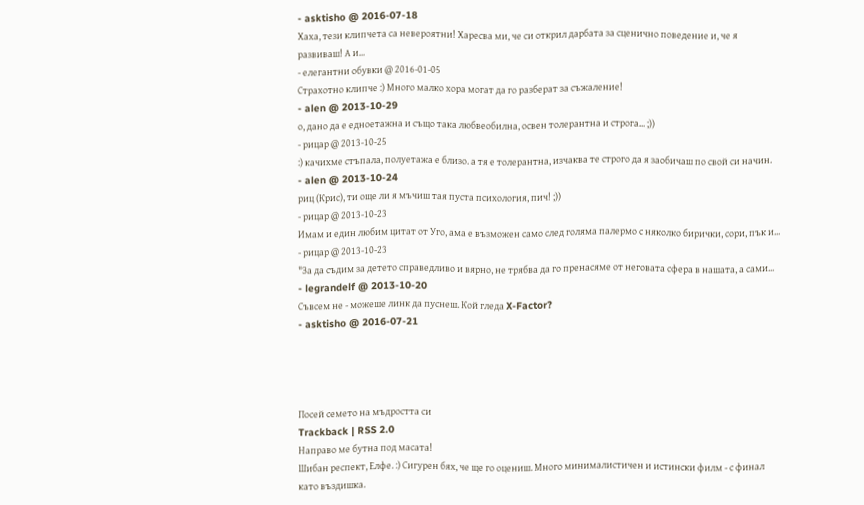- asktisho @ 2016-07-18
Хаха, тези клипчета са невероятни! Харесва ми, че си открил дарбата за сценично поведение и, че я развиваш! А и...
- елегантни обувки @ 2016-01-05
Страхотно клипче :) Много малко хора могат да го разберат за съжаление!
- alen @ 2013-10-29
о, дано да е едноетажна и също така любвеобилна, освен толерантна и строга... ;))
- рицар @ 2013-10-25
:) качихме стъпала, полуетажа е близо. а тя е толерантна, изчаква те строго да я заобичаш по свой си начин.
- alen @ 2013-10-24
риц (Крис), ти още ли я мъчиш тая пуста психология, пич! ;))
- рицар @ 2013-10-23
Имам и един любим цитат от Уго, ама е възможен само след голяма палермо с няколко бирички, сори, пък и...
- рицар @ 2013-10-23
"За да съдим за детето справедливо и вярно, не трябва да го пренасяме от неговата сфера в нашата, а сами...
- legrandelf @ 2013-10-20
Съвсем не - можеше линк да пуснеш. Кой гледа X-Factor?
- asktisho @ 2016-07-21




Посей семето на мъдростта си
Trackback | RSS 2.0
Направо ме бутна под масата!
Шибан респект, Елфе. :) Сигурен бях, че ще го оцениш. Много минималистичен и истински филм - с финал като въздишка.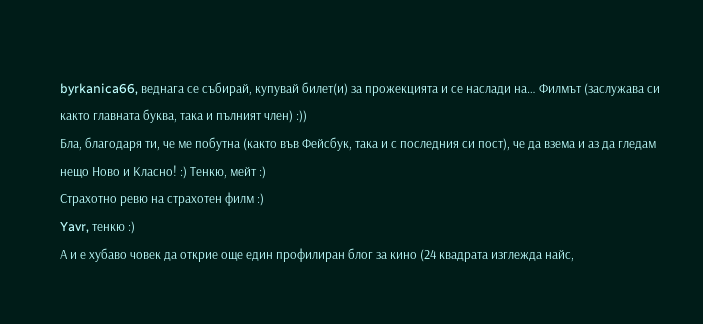byrkanica66, веднага се събирай, купувай билет(и) за прожекцията и се наслади на… Филмът (заслужава си както главната буква, така и пълният член) :))
Бла, благодаря ти, че ме побутна (както във Фейсбук, така и с последния си пост), че да взема и аз да гледам нещо Ново и Класно! :) Тенкю, мейт :)
Страхотно ревю на страхотен филм :)
Yavr, тенкю :)
А и е хубаво човек да открие още един профилиран блог за кино (24 квадрата изглежда найс,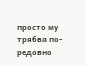просто му трябва по-редовно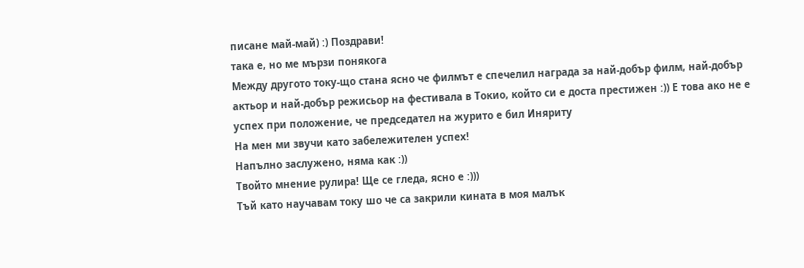писане май-май) :) Поздрави!
така е, но ме мързи понякога
Между другото току-що стана ясно че филмът е спечелил награда за най-добър филм, най-добър актьор и най-добър режисьор на фестивала в Токио, който си е доста престижен :)) Е това ако не е успех при положение, че председател на журито е бил Иняриту
На мен ми звучи като забележителен успех!
Напълно заслужено, няма как :))
Твойто мнение рулира! Ще се гледа, ясно е :)))
Tъй като научавам току шо че са закрили кината в моя малък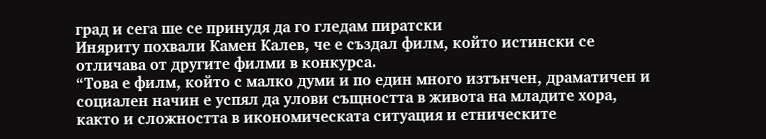град и сега ше се принудя да го гледам пиратски
Иняриту похвали Камен Калев, че е създал филм, който истински се отличава от другите филми в конкурса.
“Това е филм, който с малко думи и по един много изтънчен, драматичен и социален начин е успял да улови същността в живота на младите хора, както и сложността в икономическата ситуация и етническите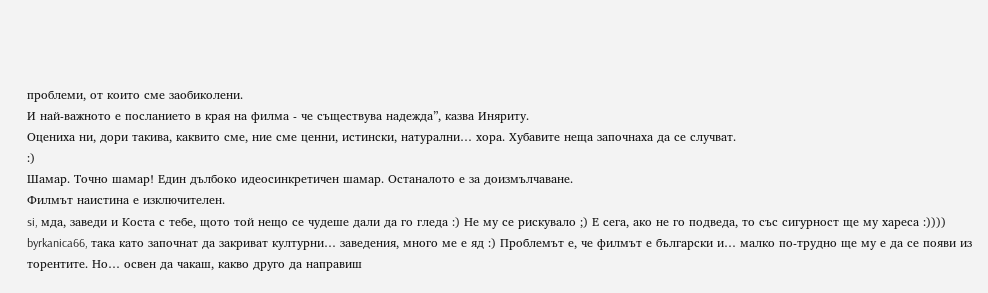проблеми, от които сме заобиколени.
И най-важното е посланието в края на филма - че съществува надежда”, казва Иняриту.
Оцениха ни, дори такива, каквито сме, ние сме ценни, истински, натурални… хора. Хубавите неща започнаха да се случват.
:)
Шамар. Точно шамар! Един дълбоко идеосинкретичен шамар. Останалото е за доизмълчаване.
Филмът наистина е изключителен.
si, мда, заведи и Коста с тебе, щото той нещо се чудеше дали да го гледа :) Не му се рискувало ;) Е сега, ако не го подведа, то със сигурност ще му хареса :))))
byrkanica66, така като започнат да закриват културни… заведения, много ме е яд :) Проблемът е, че филмът е български и… малко по-трудно ще му е да се появи из торентите. Но… освен да чакаш, какво друго да направиш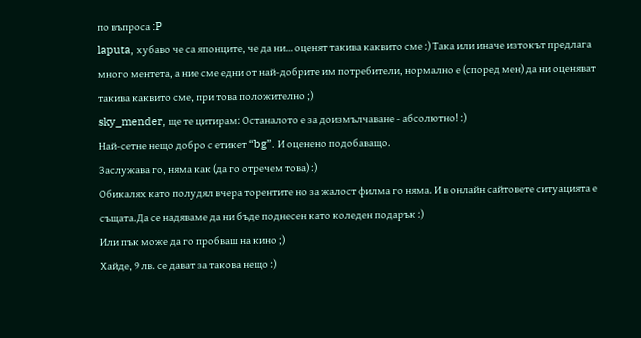по въпроса :P
laputa, хубаво че са японците, че да ни… оценят такива каквито сме :) Така или иначе изтокът предлага много ментета, а ние сме едни от най-добрите им потребители, нормално е (според мен) да ни оценяват такива каквито сме, при това положително ;)
sky_mender, ще те цитирам: Останалото е за доизмълчаване - абсолютно! :)
Най-сетне нещо добро с етикет “bg”. И оценено подобаващо.
Заслужава го, няма как (да го отречем това) :)
Обикалях като полудял вчера торентите но за жалост филма го няма. И в онлайн сайтовете ситуацията е същата.Да се надяваме да ни бъде поднесен като коледен подарък :)
Или пък може да го пробваш на кино ;)
Хайде, 9 лв. се дават за такова нещо :)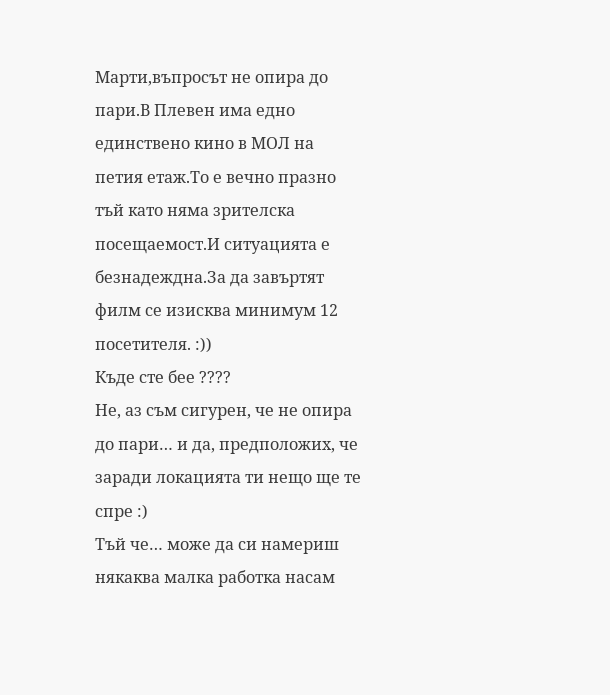Марти,въпросът не опира до пари.В Плевен има едно единствено кино в МОЛ на петия етаж.То е вечно празно тъй като няма зрителска посещаемост.И ситуацията е безнадеждна.За да завъртят филм се изисква минимум 12 посетителя. :))
Къде сте бее ????
Не, аз съм сигурен, че не опира до пари… и да, предположих, че заради локацията ти нещо ще те спре :)
Тъй че… може да си намериш някаква малка работка насам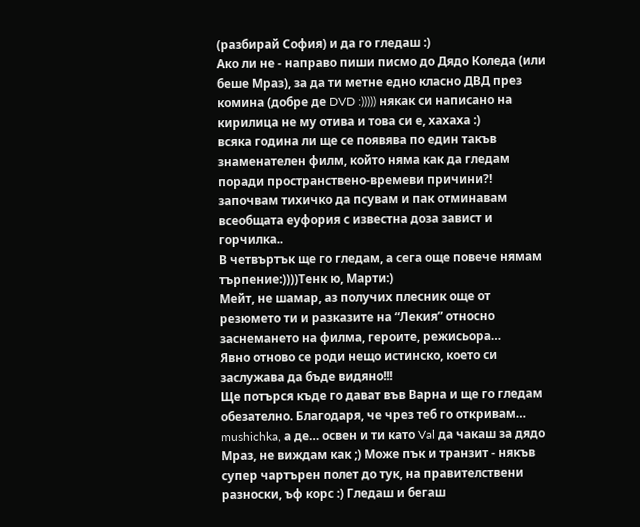(разбирай София) и да го гледаш :)
Ако ли не - направо пиши писмо до Дядо Коледа (или беше Мраз), за да ти метне едно класно ДВД през комина (добре де DVD :))))) някак си написано на кирилица не му отива и това си е, хахаха :)
всяка година ли ще се появява по един такъв знаменателен филм, който няма как да гледам поради пространствено-времеви причини?! започвам тихичко да псувам и пак отминавам всеобщата еуфория с известна доза завист и горчилка..
В четвъртък ще го гледам, а сега още повече нямам търпение:))))Тенк ю, Марти:)
Мейт, не шамар, аз получих плесник още от резюмето ти и разказите на “Лекия” относно заснемането на филма, героите, режисьора…
Явно отново се роди нещо истинско, което си заслужава да бъде видяно!!!
Ще потърся къде го дават във Варна и ще го гледам обезателно. Благодаря, че чрез теб го откривам…
mushichka, а де… освен и ти като Val да чакаш за дядо Мраз, не виждам как ;) Може пък и транзит - някъв супер чартърен полет до тук, на правителствени разноски, ъф корс :) Гледаш и бегаш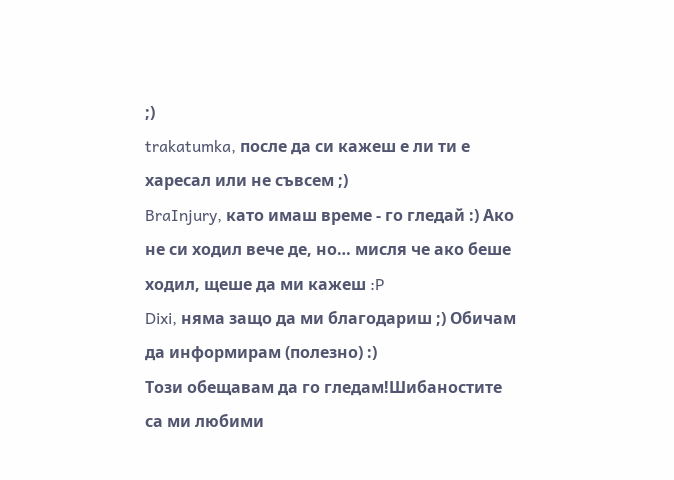;)
trakatumka, после да си кажеш е ли ти е харесал или не съвсем ;)
BraInjury, като имаш време - го гледай :) Ако не си ходил вече де, но… мисля че ако беше ходил, щеше да ми кажеш :P
Dixi, няма защо да ми благодариш ;) Обичам да информирам (полезно) :)
Този обещавам да го гледам!Шибаностите са ми любими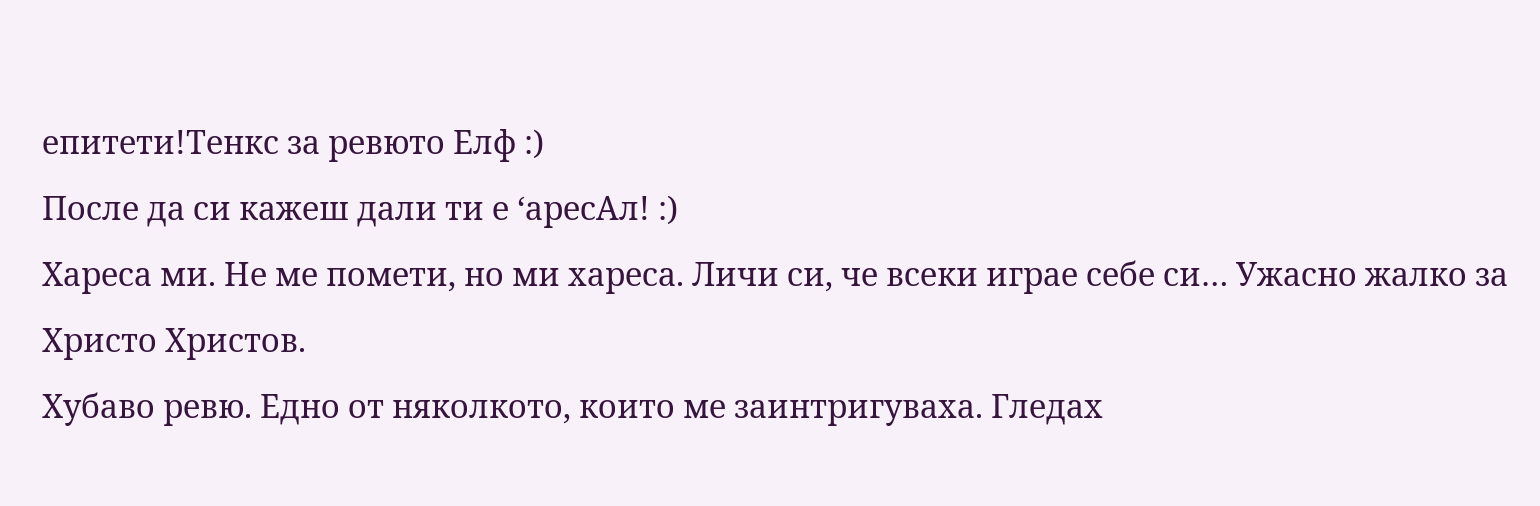епитети!Тенкс за ревюто Елф :)
После да си кажеш дали ти е ‘аресАл! :)
Хареса ми. Не ме помети, но ми хареса. Личи си, че всеки играе себе си… Ужасно жалко за Христо Христов.
Хубаво ревю. Едно от няколкото, които ме заинтригуваха. Гледах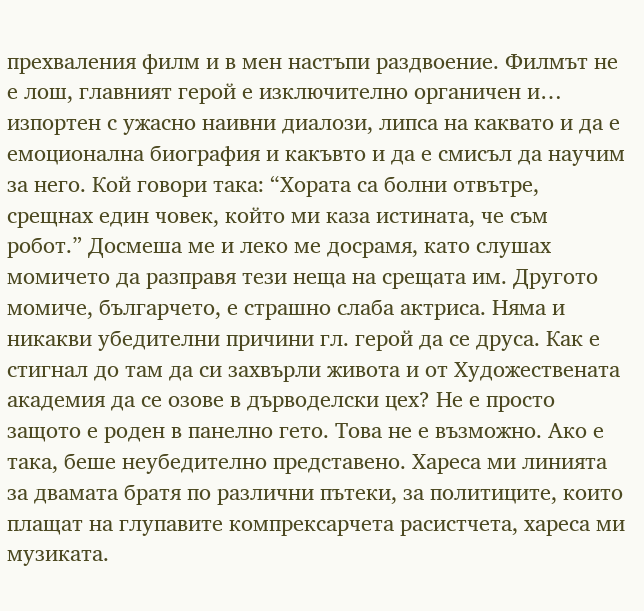прехваления филм и в мен настъпи раздвоение. Филмът не е лош, главният герой е изключително органичен и… изпортен с ужасно наивни диалози, липса на каквато и да е емоционална биография и какъвто и да е смисъл да научим за него. Кой говори така: “Хората са болни отвътре, срещнах един човек, който ми каза истината, че съм робот.” Досмеша ме и леко ме досрамя, като слушах момичето да разправя тези неща на срещата им. Другото момиче, българчето, е страшно слаба актриса. Няма и никакви убедителни причини гл. герой да се друса. Как е стигнал до там да си захвърли живота и от Художествената академия да се озове в дърводелски цех? Не е просто защото е роден в панелно гето. Това не е възможно. Ако е така, беше неубедително представено. Хареса ми линията за двамата братя по различни пътеки, за политиците, които плащат на глупавите компрексарчета расистчета, хареса ми музиката.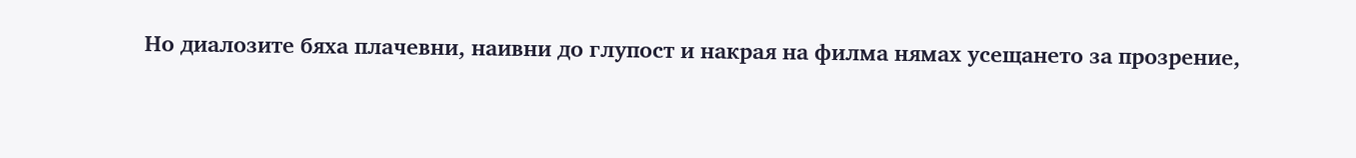Но диалозите бяха плачевни, наивни до глупост и накрая на филма нямах усещането за прозрение,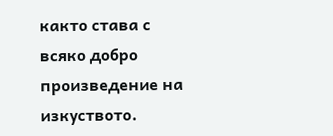както става с всяко добро произведение на изкуството.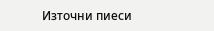Източни пиеси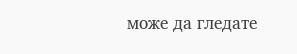може да гледате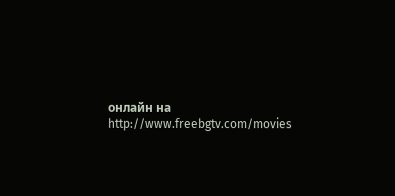онлайн на http://www.freebgtv.com/movies